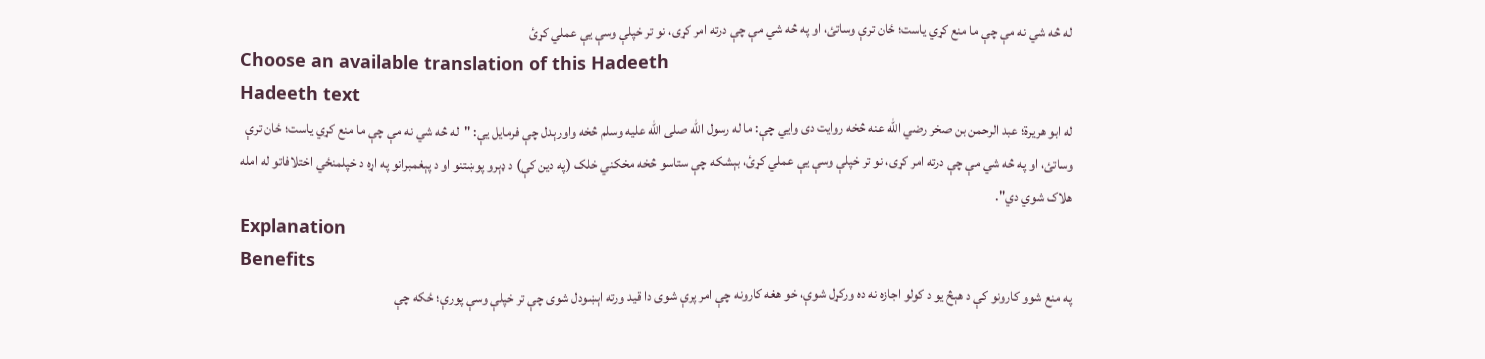له څه شي نه مې چې ما منع کړي یاست؛ ځان ترې وساتئ، او په څه شي مې چې درته امر کړی، نو تر خپلې وسې یې عملي کړئ
Choose an available translation of this Hadeeth
Hadeeth text
له ابو هریرة؛ عبد الرحمن بن صخر رضي الله عنه څخه روایت دی وايي چې: ما له رسول الله صلی الله علیه وسلم څخه واورېدل چې فرمایل یې: "له څه شي نه مې چې ما منع کړي یاست؛ ځان ترې وساتئ، او په څه شي مې چې درته امر کړی، نو تر خپلې وسې یې عملي کړئ، بېشکه چې ستاسو څخه مخکني خلک (په دین کې) د ډېرو پوښتنو او د پېغمبرانو په اړه د خپلمنځي اختلافاتو له امله هلاک شوي دي".
Explanation
Benefits
په منع شوو کارونو کې د هېڅ یو د کولو اجازه نه ده ورکړل شوې، خو هغه کارونه چې امر پرې شوی دا قید ورته اېښودل شوی چې تر خپلې وسې پورې؛ ځکه چې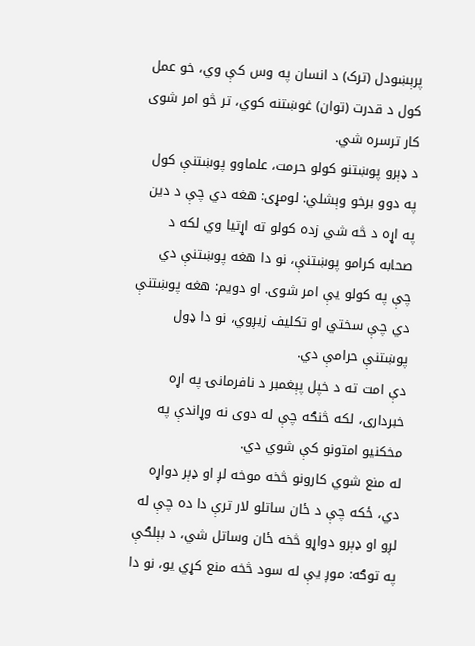پرېښودل (ترک) د انسان په وس کې وي، خو عمل کول د قدرت (توان) غوښتنه کوي، تر څو امر شوی کار ترسره شي.
د ډېرو پوښتنو کولو حرمت، علماوو پوښتنې کول په دوو برخو وېشلي: لومړی: هغه دي چې د دين په اړه د څه شي زده کولو ته اړتیا وي لکه د صحابه کرامو پوښتنې، نو دا هغه پوښتنې دي چې په کولو یې امر شوی. او دویم: هغه پوښتنې دي چې سختي او تکلیف زیږوي، نو دا ډول پوښتنې حرامې دي.
دې امت ته د خپل پېغمبر د نافرمانۍ په اړه خبرداری، لکه څنګه چې له دوی نه وړاندې په مخکنیو امتونو کې شوي دي.
له منع شوي کارونو څخه موخه لږ او ډېر دواړه دي، ځکه چې د ځان ساتلو لار ترې دا ده چې له لږو او ډېرو دواړو څخه ځان وساتل شي، د بېلګې په توګه: موږ یې له سود څخه منع کړي یو، نو دا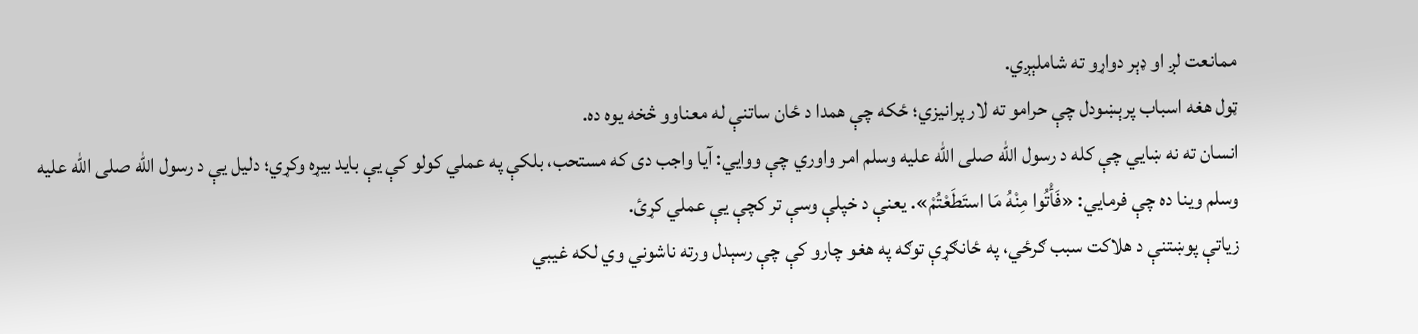ممانعت لږ او ډېر دواړو ته شاملېږي.
ټول هغه اسباب پرېښودل چې حرامو ته لار پرانیزي؛ ځکه چې همدا د ځان ساتنې له معناوو څخه یوه ده.
انسان ته نه ښایي چې کله د رسول الله صلی الله علیه وسلم امر واوري چې ووایي: آیا واجب دی که مستحب، بلکې په عملي کولو کې یې باید بیړه وکړي؛ دلیل یې د رسول الله صلی الله علیه وسلم وینا ده چې فرمایي: «فَأْتُوا مِنْهُ مَا استَطَعْتُمْ». یعنې د خپلې وسې تر کچې یې عملي کړئ.
زیاتې پوښتنې د هلاکت سبب ګرځي، په ځانګړې توګه په هغو چارو کې چې رسېدل ورته ناشوني وي لکه غیبي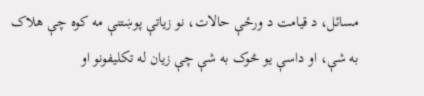مسائل، د قیامت د ورځې حالات، نو زیاتې پوښتنې مه کوه چې هلاک به شې، او داسې یو څوک به شې چې زیان له تکلیفونو او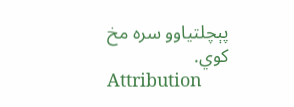پېچلتیاوو سره مخ کوي.
Attribution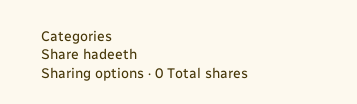Categories
Share hadeeth
Sharing options · 0 Total shares